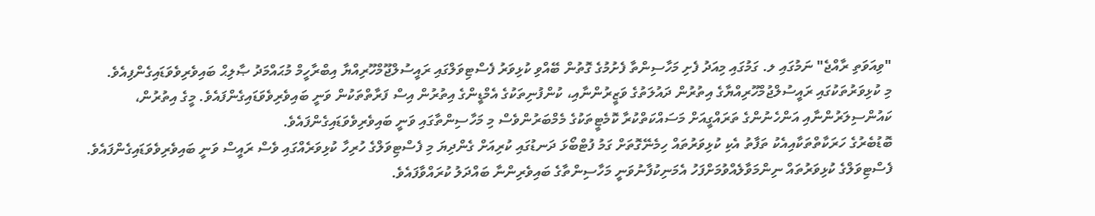"ވިއަވަތި ރާއްޖެ" ނަމުގައި ލ. ގަމުގައި މިއަދު ފެށި މަހާސިންތާ ފެށުމުގެ ގޮތުން ބޭއްވި ކުޅިވަރު ފެސްޓިވަލްގައި ރައީސުލްޖޫމްހޫރިއްޔާ އިބްރާހީމް މުޙައްމަދު ޞާލިޙް ބައިވެރިވެވަޑައިގެންފިއެވެ.
މި ކުޅިވަރުތަކުގައި ރައީސުލްޖުމްހޫރިއްޔާގެ އިތުރުން ދައުލަތުގެ ވަޒީރުންނާއި، ކުންފުނިތަކުގެ އެމްޑީންގެ އިތުރުން އިސް ފަރާތްތަކުން ވަނީ ބައިވެރިވެވަޑައިގެންފައެވެ. މީގެ އިތުރުން، ކައުންސިލަރުންނާއި އަންހެނުންގެ ތަރައްގީއަށް މަސައްކަތްކުރާ ކޮމެޓީތަކުގެ މެމްބަރުންވެސް މި މަހާސިންތާގައި ވަނީ ބައިވެރިވެވަޑައިގެންފައެވެ.
ބޮޑުބެރުގެ ހަރަކާތްތަކާއިއެކު ތަފާތު އެކި ކުޅިވަރުތައް ހިމެނޭގޮތަށް ގަމު ފުޓްބޯޅަ ދަނޑުގައި ކުރިއަށް ގެންދިޔަ މި ފެސްޓިވަލްގެ ހުރިހާ ކުޅިވަރެއްގައި ވެސް ރައީސް ވަނީ ބައިވެރިވެވަޑައިގެންފައެވެ. ފެސްޓިވަލްގެ ކުޅިވަރުތައް ނިންމަވާލެއްވުމަށްފަހު އެމަނިކުފާނުވަނީ މަހާސިންތާގެ ބައިވެރިންނާ ބައްދަލު ކުރައްވާފައެވެ.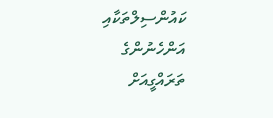ކައުންސިލްތަކާއި އަންހެނުންގެ ތަރައްގީއަށް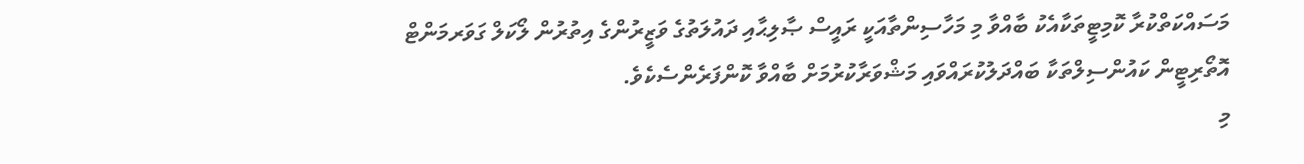މަސައްކަތްކުރާ ކޮމިޓީތަކާއެކު ބާއްވާ މި މަހާސިންތާއަކީ ރައީސް ޞާލިޙާއި ދައުލަތުގެ ވަޒީރުންގެ އިތުރުން ލޯކަލް ގަވަރމަންޓް އޮތޯރިޓީން ކައުންސިލްތަކާ ބައްދަލުކުރައްވައި މަޝްވަރާކުރުމަށް ބާއްވާ ކޮންފަރެންސެކެވެ.
މި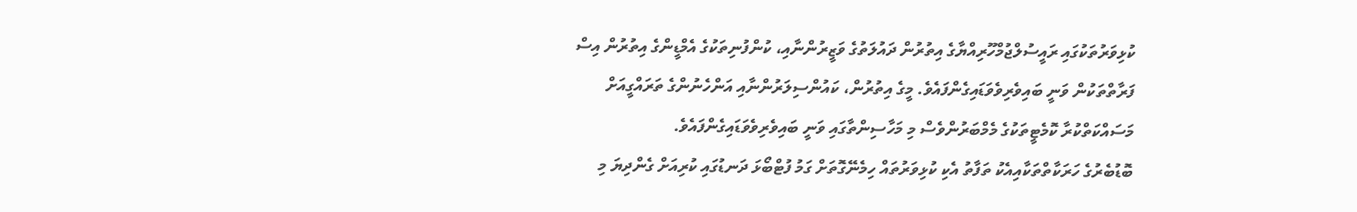ކުޅިވަރުތަކުގައި ރައީސުލްޖުމްހޫރިއްޔާގެ އިތުރުން ދައުލަތުގެ ވަޒީރުންނާއި، ކުންފުނިތަކުގެ އެމްޑީންގެ އިތުރުން އިސް ފަރާތްތަކުން ވަނީ ބައިވެރިވެވަޑައިގެންފައެވެ. މީގެ އިތުރުން، ކައުންސިލަރުންނާއި އަންހެނުންގެ ތަރައްގީއަށް މަސައްކަތްކުރާ ކޮމެޓީތަކުގެ މެމްބަރުންވެސް މި މަހާސިންތާގައި ވަނީ ބައިވެރިވެވަޑައިގެންފައެވެ.
ބޮޑުބެރުގެ ހަރަކާތްތަކާއިއެކު ތަފާތު އެކި ކުޅިވަރުތައް ހިމެނޭގޮތަށް ގަމު ފުޓްބޯޅަ ދަނޑުގައި ކުރިއަށް ގެންދިޔަ މި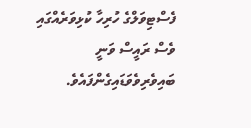ފެސްޓިވަލްގެ ހުރިހާ ކުޅިވަރެއްގައި ވެސް ރައީސް ވަނީ ބައިވެރިވެވަޑައިގެންފައެވެ.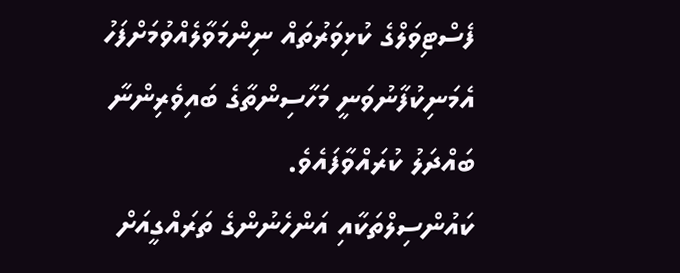ފެސްޓިވަލްގެ ކުޅިވަރުތައް ނިންމަވާލެއްވުމަށްފަހު އެމަނިކުފާނުވަނީ މަހާސިންތާގެ ބައިވެރިންނާ ބައްދަލު ކުރައްވާފައެވެ.
ކައުންސިލްތަކާއި އަންހެނުންގެ ތަރައްގީއަށް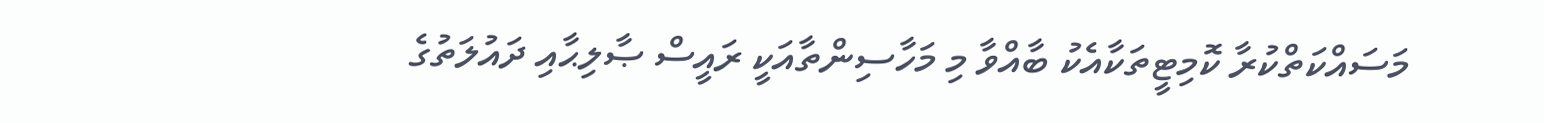މަސައްކަތްކުރާ ކޮމިޓީތަކާއެކު ބާއްވާ މި މަހާސިންތާއަކީ ރައީސް ޞާލިޙާއި ދައުލަތުގެ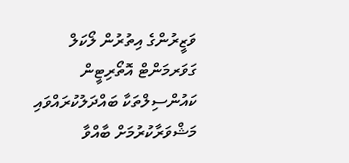ވަޒީރުންގެ އިތުރުން ލޯކަލް ގަވަރމަންޓް އޮތޯރިޓީން ކައުންސިލްތަކާ ބައްދަލުކުރައްވައި މަޝްވަރާކުރުމަށް ބާއްވާ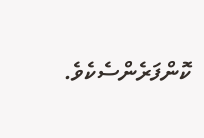ކޮންފަރެންސެކެވެ.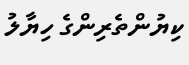ކިޔުންތެރިންގެ ހިޔާލު